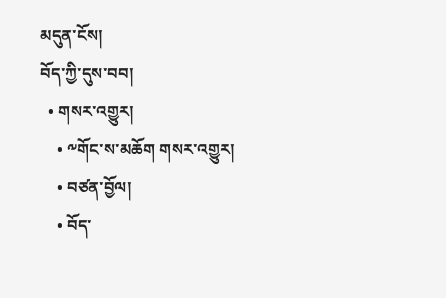མདུན་ངོས།
བོད་ཀྱི་དུས་བབ།
  • གསར་འགྱུར།
    • ༸གོང་ས་མཆོག གསར་འགྱུར།
    • བཙན་བྱོལ།
    • བོད་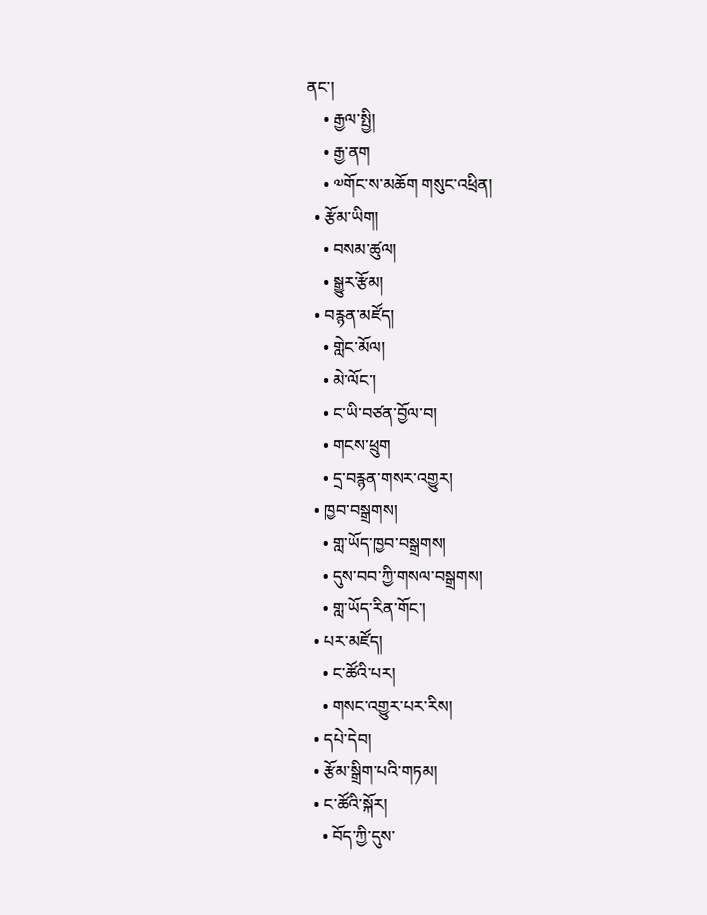ནང་།
    • རྒྱལ་སྤྱི།
    • རྒྱ་ནག
    • ༧གོང་ས་མཆོག གསུང་འཕྲིན།
  • རྩོམ་ཡིག།
    • བསམ་ཚུལ།
    • སྒྱུར་རྩོམ།
  • བརྙན་མཛོད།
    • གླེང་མོལ།
    • མེ་ལོང་།
    • ང་ཡི་བཙན་བྱོལ་བ།
    • གངས་ཕྲུག
    • དྲ་བརྙན་གསར་འགྱུར།
  • ཁྱབ་བསྒྲགས།
    • གླ་ཡོད་ཁྱབ་བསྒྲགས།
    • དུས་བབ་ཀྱི་གསལ་བསྒྲགས།
    • གླ་ཡོད་རིན་གོང་།
  • པར་མཛོད།
    • ང་ཚོའི་པར།
    • གསང་འགྱུར་པར་རིས།
  • དཔེ་དེབ།
  • རྩོམ་སྒྲིག་པའི་གཏམ།
  • ང་ཚོའི་སྐོར།
    • བོད་ཀྱི་དུས་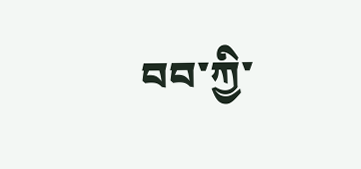བབ་ཀྱི་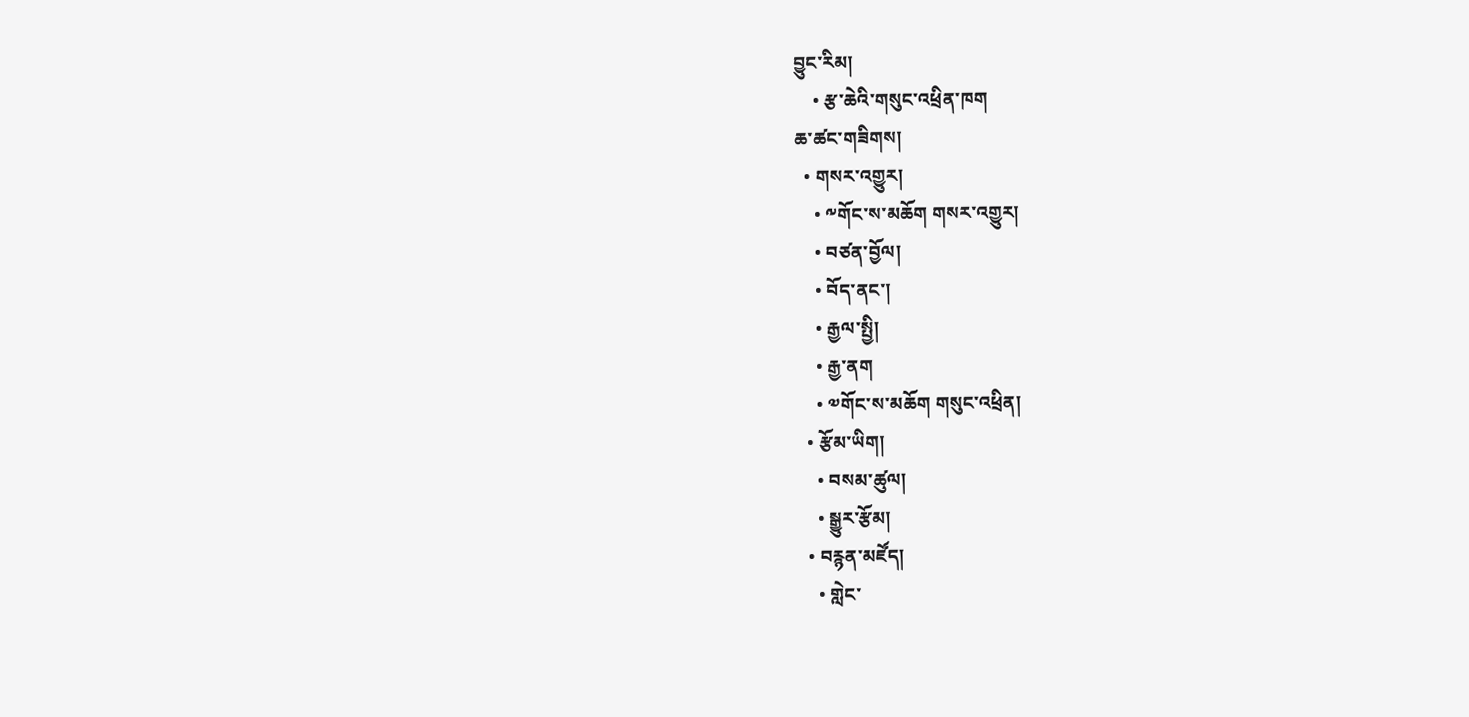བྱུང་རིམ།
    • རྩ་ཆེའི་གསུང་འཕྲིན་ཁག
ཆ་ཚང་གཟིགས།
  • གསར་འགྱུར།
    • ༸གོང་ས་མཆོག གསར་འགྱུར།
    • བཙན་བྱོལ།
    • བོད་ནང་།
    • རྒྱལ་སྤྱི།
    • རྒྱ་ནག
    • ༧གོང་ས་མཆོག གསུང་འཕྲིན།
  • རྩོམ་ཡིག།
    • བསམ་ཚུལ།
    • སྒྱུར་རྩོམ།
  • བརྙན་མཛོད།
    • གླེང་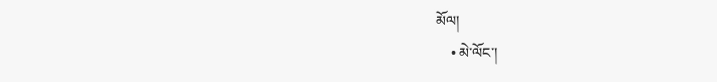མོལ།
    • མེ་ལོང་།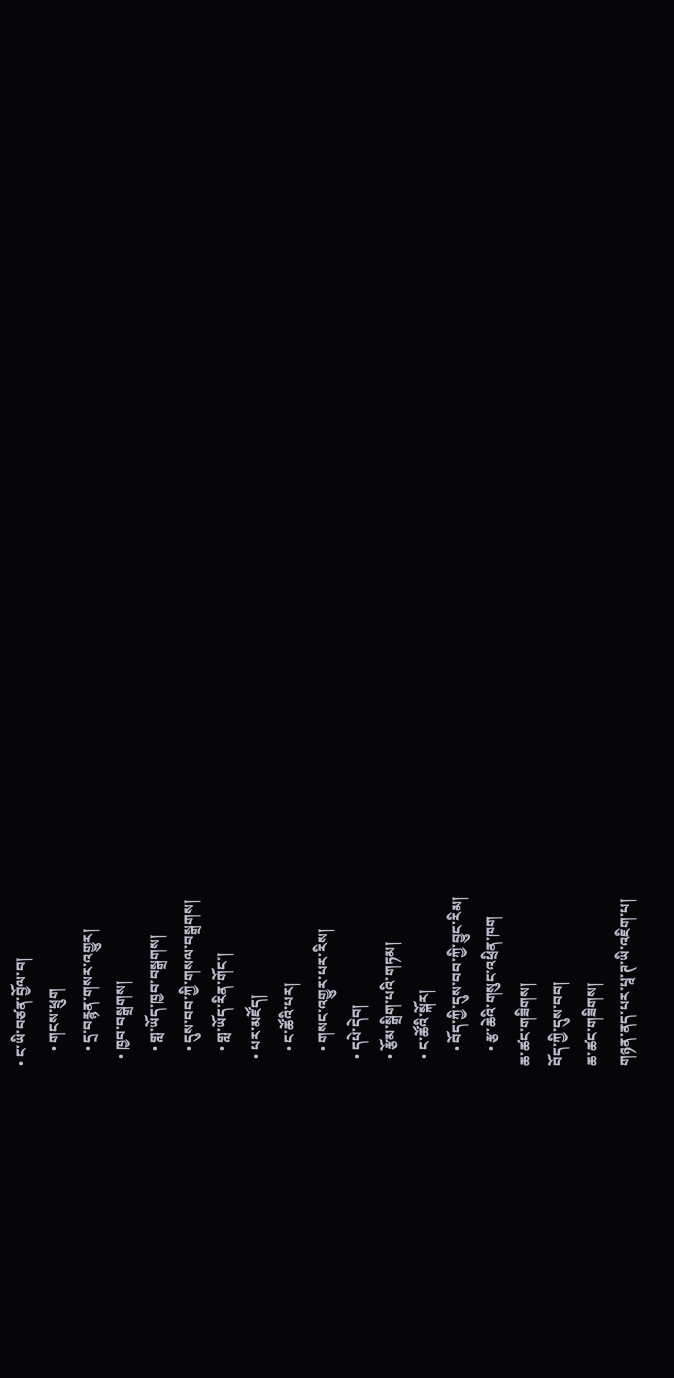• ང་ཡི་བཙན་བྱོལ་བ།
    • གངས་ཕྲུག
    • དྲ་བརྙན་གསར་འགྱུར།
  • ཁྱབ་བསྒྲགས།
    • གླ་ཡོད་ཁྱབ་བསྒྲགས།
    • དུས་བབ་ཀྱི་གསལ་བསྒྲགས།
    • གླ་ཡོད་རིན་གོང་།
  • པར་མཛོད།
    • ང་ཚོའི་པར།
    • གསང་འགྱུར་པར་རིས།
  • དཔེ་དེབ།
  • རྩོམ་སྒྲིག་པའི་གཏམ།
  • ང་ཚོའི་སྐོར།
    • བོད་ཀྱི་དུས་བབ་ཀྱི་བྱུང་རིམ།
    • རྩ་ཆེའི་གསུང་འཕྲིན་ཁག
ཆ་ཚང་གཟིགས།
བོད་ཀྱི་དུས་བབ།
ཆ་ཚང་གཟིགས།
གཉན་ནད་པར་པཱ་ཊ་ཡི་འཇིག་པ།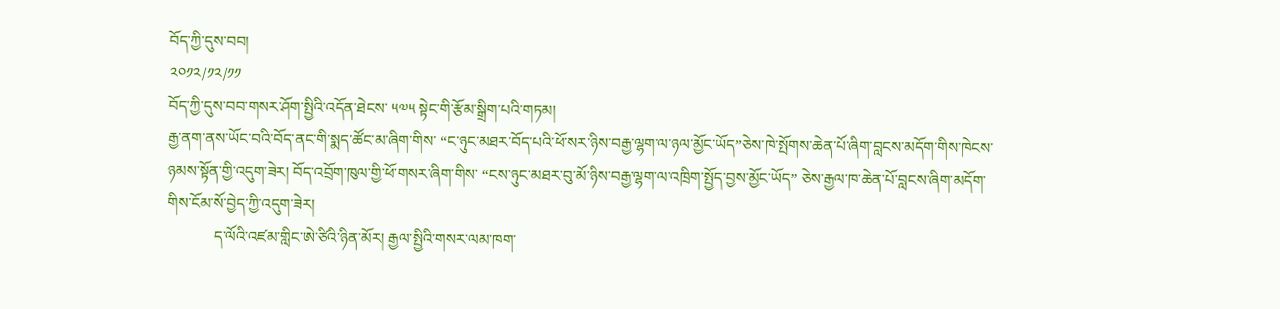བོད་ཀྱི་དུས་བབ།
༢༠༡༢/༡༢/༡༡
བོད་ཀྱི་དུས་བབ་གསར་ཤོག་སྤྱིའི་འདོན་ཐེངས་ ༥༧༥ སྟེང་གི་རྩོམ་སྒྲིག་པའི་གཏམ།
རྒྱ་ནག་ནས་ཡོང་བའི་བོད་ནང་གི་སྨད་ཚོང་མ་ཞིག་གིས་ “ང་ཉུང་མཐར་བོད་པའི་ཕོ་སར་ཉིས་བརྒྱ་ལྷག་ལ་ཉལ་མྱོང་ཡོད”ཅེས་ཁེ་སྤོགས་ཆེན་པོ་ཞིག་བླངས་མདོག་གིས་ཁེངས་ཉམས་སྟོན་གྱི་འདུག་ཟེར། བོད་འབྲོག་ཁུལ་གྱི་ཕོ་གསར་ཞིག་གིས་ “ངས་ཉུང་མཐར་བུ་མོ་ཉིས་བརྒྱ་ལྷག་ལ་འཁྲིག་སྤྱོད་བྱས་མྱོང་ཡོད” ཅེས་རྒྱལ་ཁ་ཆེན་པོ་བླངས་ཞིག་མདོག་གིས་ངོམ་སོ་བྱེད་ཀྱི་འདུག་ཟེར།
            ད་ལོའི་འཛམ་གླིང་ཨེ་ཙིའི་ཉིན་མོར། རྒྱལ་སྤྱིའི་གསར་ལམ་ཁག་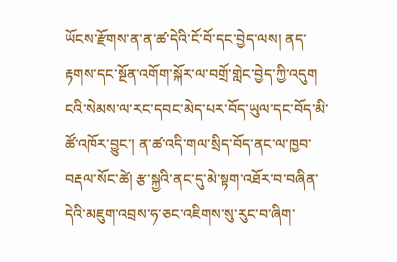ཡོངས་རྫོགས་ན་ན་ཚ་དེའི་ངོ་བོ་དང་བྱེད་ལས། ནད་རྟགས་དང་སྔོན་འགོག་སྐོར་ལ་བགྲོ་གླེང་བྱེད་ཀྱི་འདུག ངའི་སེམས་ལ་རང་དབང་མེད་པར་བོད་ཡུལ་དང་བོད་མི་ཚོ་འཁོར་བྱུང་། ན་ཚ་འདི་གལ་སྲིད་བོད་ནང་ལ་ཁྱབ་བརྡལ་སོང་ཚེ། རྩ་སྐྱའི་ནང་དུ་མེ་སྟག་འཐོར་བ་བཞིན་དེའི་མཇུག་འབྲས་ཧ་ཅང་འཇིགས་སུ་རུང་བ་ཞིག་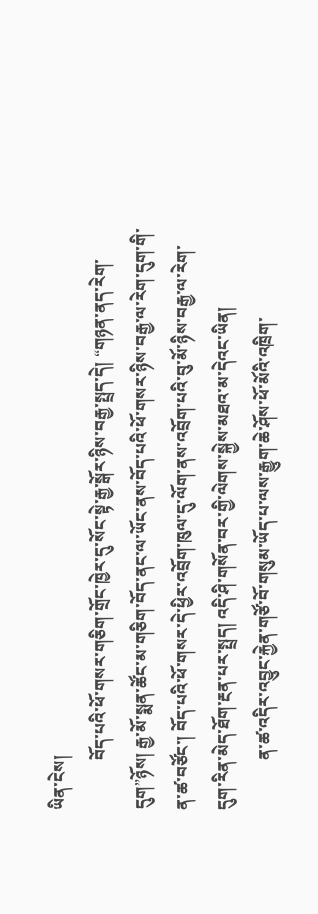ཡིན་ངེས།
            བོད་པའི་ཕོ་གསར་གཅིག་གྲོང་ཁྱེར་དུ་སོང་སྟེ་རྒྱ་སྒོར་ཉིས་བརྒྱ་སྤྲད་དེ། “གཉན་ནད་རེག་དུག”ཉོས། རྒྱ་མོ་སྨན་ཚོང་མ་གཅིག་བོད་ནང་ལ་ཡོང་ནས་བོད་པའི་ཕོ་གསར་ཉིས་བརྒྱ་ལ་རེག་དུག་གི་ན་ཚ་བཙོང་། བོད་པའི་ཕོ་གསར་དེ་ཕྱིར་འབྲོག་ཁུལ་དུ་ལོག་ནས་འབྲོག་པའི་བུ་མོ་ཉིས་བརྒྱ་ལ་རེག་དུག་རིན་མེད་ཐོག་རྔན་པར་སྤྲད། འདི་ཤི་གསོན་བར་གྱི་ལེགས་སྐྱེས་མཐའ་མ་དེའང་ཡིན།
            ན་ཚ་འདིར་འབྱུང་རྐྱེན་གཙོ་བོ་གསུམ་ཡོད་པ་ལས་རྒྱུག་ཆེ་ཤོས་ཕོ་མོའི་འཁྲིག་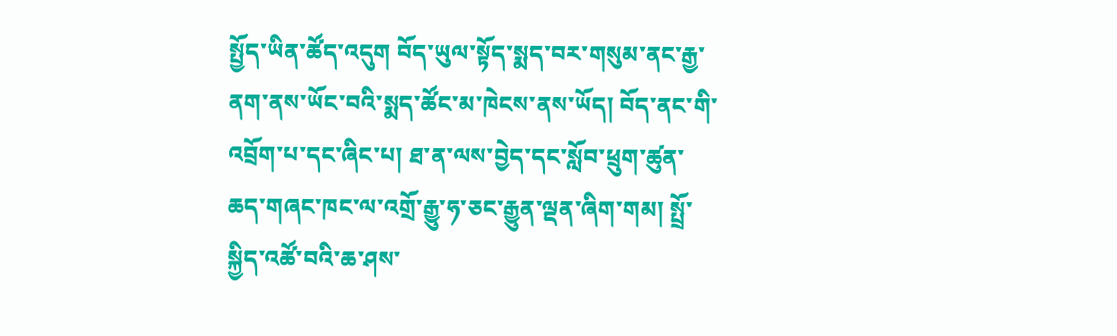སྤྱོད་ཡིན་ཚོད་འདུག བོད་ཡུལ་སྟོད་སྨད་བར་གསུམ་ནང་རྒྱ་ནག་ནས་ཡོང་བའི་སྨད་ཚོང་མ་ཁེངས་ནས་ཡོད། བོད་ནང་གི་འབྲོག་པ་དང་ཞིང་པ། ཐ་ན་ལས་བྱེད་དང་སློབ་ཕྲུག་ཚུན་ཆད་གཞང་ཁང་ལ་འགྲོ་རྒྱུ་ཧ་ཅང་རྒྱུན་ལྡན་ཞིག་གམ། སྤྲོ་སྐྱིད་འཚོ་བའི་ཆ་ཤས་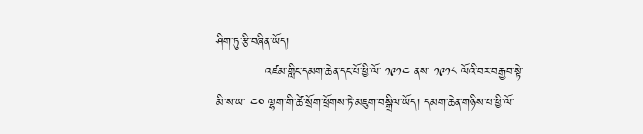ཤིག་ཏུ་རྩི་བཞིན་ཡོད།
            འཛམ་གླིང་དམག་ཆེན་དང་པོ་ཕྱི་ལོ་ ༡༩༡༤ ནས་ ༡༩༡༨ ལོའི་བར་བརྒྱབ་སྟེ་མི་ས་ཡ་ ༤༠ ལྷག་གི་ཚེ་སྲོག་ཕྲོགས་ཏེ་མཇུག་བསྒྲིལ་ཡོད། དམག་ཆེན་གཉིས་པ་ཕྱི་ལོ་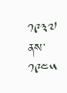༡༩༣༧ ནས་ ༡༩༤༥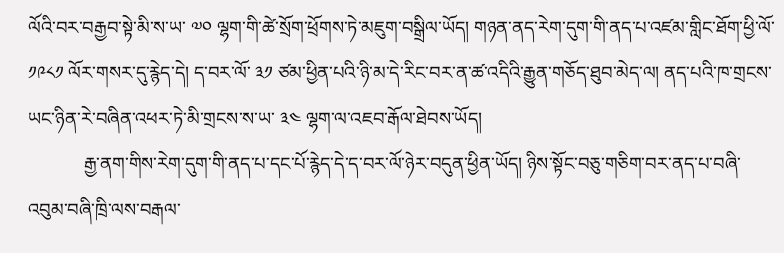ལོའི་བར་བརྒྱབ་སྟེ་མི་ས་ཡ་ ༧༠ ལྷག་གི་ཚེ་སྲོག་ཕྲོགས་ཏེ་མཇུག་བསྒྲིལ་ཡོད། གཉན་ནད་རེག་དུག་གི་ནད་པ་འཛམ་གླིང་ཐོག་ཕྱི་ལོ་ ༡༩༨༡ ལོར་གསར་དུ་རྙེད་དེ། ད་བར་ལོ་ ༣༡ ཙམ་ཕྱིན་པའི་ཉི་མ་དེ་རིང་བར་ན་ཚ་འདིའི་རྒྱུན་གཅོད་ཐུབ་མེད་ལ། ནད་པའི་ཁ་གྲངས་ཡང་ཉིན་རེ་བཞིན་འཕར་ཏེ་མི་གྲངས་ས་ཡ་ ༣༤ ལྷག་ལ་འཇབ་རྒོལ་ཐེབས་ཡོད།
            རྒྱ་ནག་གིས་རེག་དུག་གི་ནད་པ་དང་པོ་རྙེད་དེ་ད་བར་ལོ་ཉེར་བདུན་ཕྱིན་ཡོད། ཉིས་སྟོང་བཅུ་གཅིག་བར་ནད་པ་བཞི་འབུམ་བཞི་ཁྲི་ལས་བརྒལ་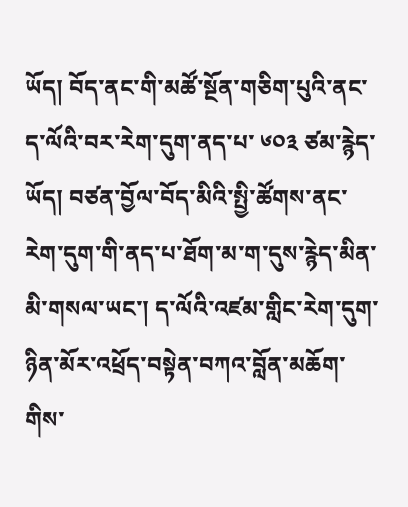ཡོད། བོད་ནང་གི་མཚོ་སྔོན་གཅིག་པུའི་ནང་ད་ལོའི་བར་རེག་དུག་ནད་པ་ ༦༠༣ ཙམ་རྙེད་ཡོད། བཙན་བྱོལ་བོད་མིའི་སྤྱི་ཚོགས་ནང་རེག་དུག་གི་ནད་པ་ཐོག་མ་ག་དུས་རྙེད་མིན་མི་གསལ་ཡང་། ད་ལོའི་འཛམ་གླིང་རེག་དུག་ཉིན་མོར་འཕྲོད་བསྟེན་བཀའ་བློན་མཆོག་གིས་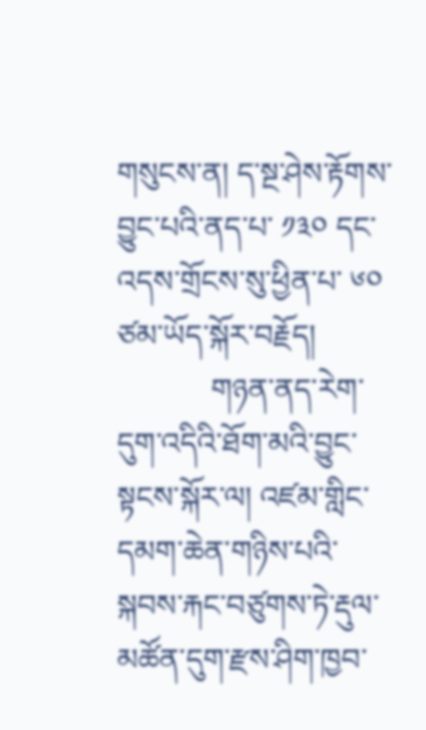གསུངས་ན། ད་སྔ་ཤེས་རྟོགས་བྱུང་པའི་ནད་པ་ ༡༣༠ དང་འདས་གྲོངས་སུ་ཕྱིན་པ་ ༦༠ ཙམ་ཡོད་སྐོར་བརྗོད།
            གཉན་ནད་རེག་དུག་འདིའི་ཐོག་མའི་བྱུང་སྟངས་སྐོར་ལ། འཛམ་གླིང་དམག་ཆེན་གཉིས་པའི་སྐབས་རྐང་བཙུགས་ཏེ་རྡུལ་མཚོན་དུག་རྫས་ཤིག་ཁྱབ་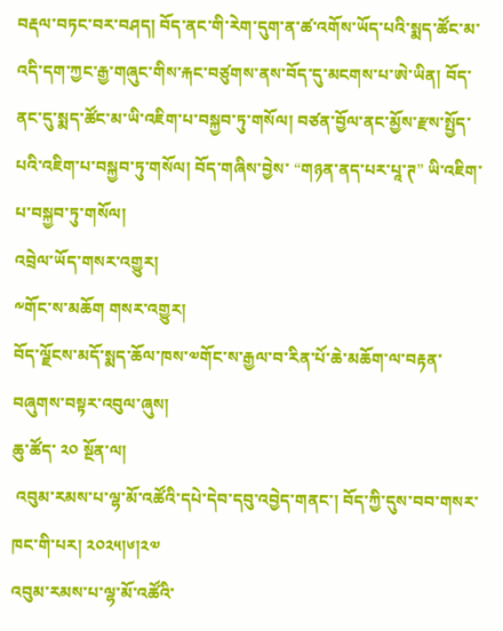བརྡལ་བཏང་བར་བཤད། བོད་ནང་གི་རེག་དུག་ན་ཚ་འགོས་ཡོད་པའི་སྨད་ཚོང་མ་འདི་དག་ཀྱང་རྒྱ་གཞུང་གིས་རྐང་བཙུགས་ནས་བོད་དུ་མངགས་པ་ཨེ་ཡིན། བོད་ནང་དུ་སྨད་ཚོང་མ་ཡི་འཇིག་པ་བསྐྱབ་ཏུ་གསོལ། བཙན་བྱོལ་ནང་མྱོས་རྫས་སྤྱོད་པའི་འཇིག་པ་བསྐྱབ་ཏུ་གསོལ། བོད་གཞིས་བྱེས་ “གཉན་ནད་པར་པཱ་ཊ” ཡི་འཇིག་པ་བསྐྱབ་ཏུ་གསོལ།
འབྲེལ་ཡོད་གསར་འགྱུར།
༸གོང་ས་མཆོག གསར་འགྱུར།
བོད་ལྗོངས་མདོ་སྨད་ཆོལ་ཁས་༧གོང་ས་རྒྱལ་བ་རིན་པོ་ཆེ་མཆོག་ལ་བརྟན་བཞུགས་བསྟར་འབུལ་ཞུས།
ཆུ་ཚོད་ ༢༠ སྔོན་ལ།
 འབུམ་རམས་པ་ལྷ་མོ་འཚོའི་དཔེ་དེབ་དབུ་འབྱེད་གནང་། བོད་ཀྱི་དུས་བབ་གསར་ཁང་གི་པར། ༢༠༢༥།༦།༢༧
འབུམ་རམས་པ་ལྷ་མོ་འཚོའི་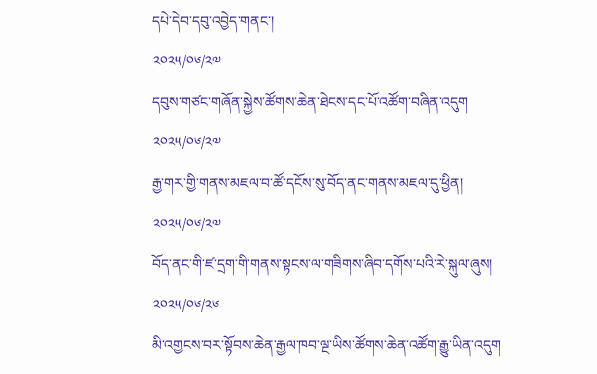དཔེ་དེབ་དབུ་འབྱེད་གནང་།
༢༠༢༥/༠༦/༢༧
དབུས་གཙང་གཞོན་སྐྱེས་ཚོགས་ཆེན་ཐེངས་དང་པོ་འཚོག་བཞིན་འདུག
༢༠༢༥/༠༦/༢༧
རྒྱ་གར་གྱི་གནས་མཇལ་བ་ཚོ་དངོས་སུ་བོད་ནང་གནས་མཇལ་དུ་ཕྱིན།
༢༠༢༥/༠༦/༢༧
བོད་ནང་གི་ཛ་དྲག་གི་གནས་སྟངས་ལ་གཟིགས་ཞིབ་དགོས་པའི་རེ་སྐུལ་ཞུས།
༢༠༢༥/༠༦/༢༦
མི་འགྱངས་བར་སྟོབས་ཆེན་རྒྱལ་ཁབ་ལྔ་ཡིས་ཚོགས་ཆེན་འཚོག་རྒྱུ་ཡིན་འདུག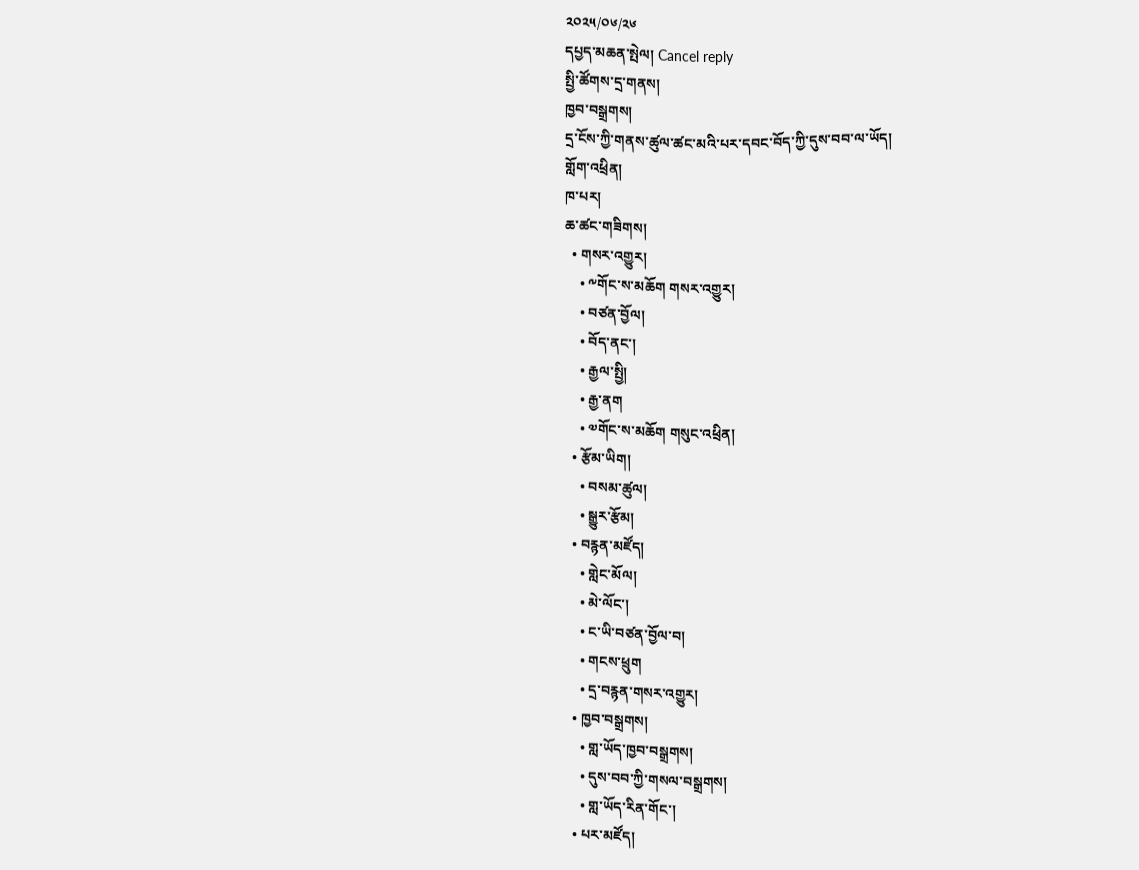༢༠༢༥/༠༦/༢༦
དཔྱད་མཆན་སྤེལ། Cancel reply
སྤྱི་ཚོགས་དྲ་གནས།
ཁྱབ་བསྒྲགས།
དྲ་ངོས་ཀྱི་གནས་ཚུལ་ཚང་མའི་པར་དབང་བོད་ཀྱི་དུས་བབ་ལ་ཡོད།
གློག་འཕྲིན།
ཁ་པར།
ཆ་ཚང་གཟིགས།
  • གསར་འགྱུར།
    • ༸གོང་ས་མཆོག གསར་འགྱུར།
    • བཙན་བྱོལ།
    • བོད་ནང་།
    • རྒྱལ་སྤྱི།
    • རྒྱ་ནག
    • ༧གོང་ས་མཆོག གསུང་འཕྲིན།
  • རྩོམ་ཡིག།
    • བསམ་ཚུལ།
    • སྒྱུར་རྩོམ།
  • བརྙན་མཛོད།
    • གླེང་མོལ།
    • མེ་ལོང་།
    • ང་ཡི་བཙན་བྱོལ་བ།
    • གངས་ཕྲུག
    • དྲ་བརྙན་གསར་འགྱུར།
  • ཁྱབ་བསྒྲགས།
    • གླ་ཡོད་ཁྱབ་བསྒྲགས།
    • དུས་བབ་ཀྱི་གསལ་བསྒྲགས།
    • གླ་ཡོད་རིན་གོང་།
  • པར་མཛོད།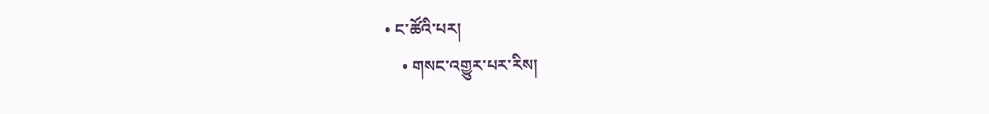• ང་ཚོའི་པར།
    • གསང་འགྱུར་པར་རིས།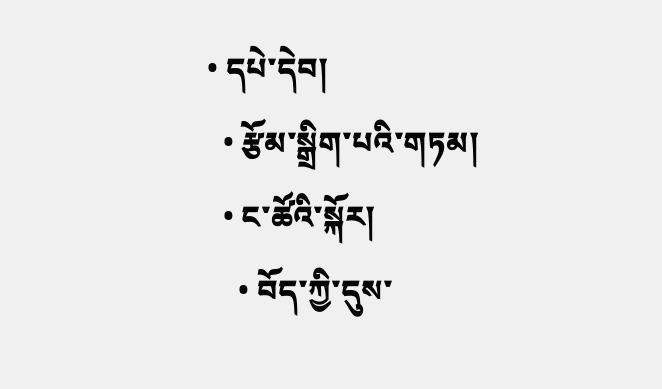• དཔེ་དེབ།
  • རྩོམ་སྒྲིག་པའི་གཏམ།
  • ང་ཚོའི་སྐོར།
    • བོད་ཀྱི་དུས་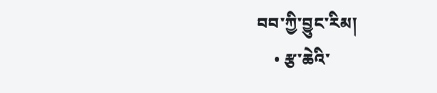བབ་ཀྱི་བྱུང་རིམ།
    • རྩ་ཆེའི་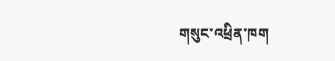གསུང་འཕྲིན་ཁག